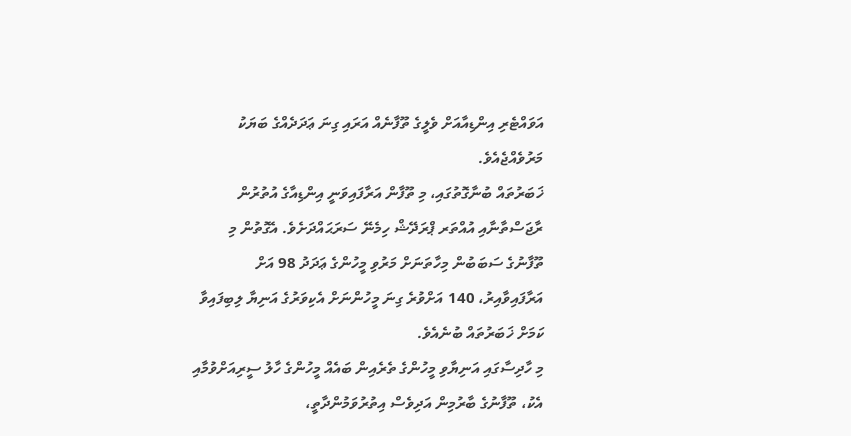އަވައްޓެރި އިންޑިއާއަށް ވެލީގެ ތޫފާނެއް އަރައި ގިނަ ޢަދަދެއްގެ ބަޔަކު މަރުވެއްޖެއެވެ.
ޚަބަރުތައް ބުނާގޮތުގައި، މި ތޫފާން އަރާފައިވަނީ އިންޑިއާގެ އުތުރުން ރާޖަސްތާނާއި އުއްތަރ ޕްރަދޭޝް ހިމެނޭ ސަރަޙައްދަށެވެ. އެގޮތުން މި ތޫފާނުގެ ސަބަބުން މިހާތަނަށް މަރުވި މީހުންގެ ޢަދަދު 98 އަށް އަރާފައިވާއިރު، 140 އަށްވުރެ ގިނަ މީހުންނަށް އެކިވަރުގެ އަނިޔާ ލިބިފައިވާ ކަމަށް ޚަބަރުތައް ބުނެއެވެ.
މި ހާދިސާގައި އަނިޔާވި މީހުންގެ ތެރެއިން ބައެއް މީހުންގެ ހާލު ސީރިއަށްވުމާއި އެކު، ތޫފާނުގެ ބާރުމިން އަދިވެސް އިތުރުވަމުންދާތީ،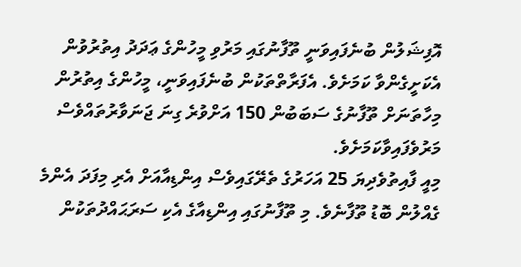އޮފިޝަލުން ބުނެފައިވަނީ ތޫފާނުގައި މަރުވި މީހުންގެ ޢަދަދު އިތުރުވުން އެކަށީގެންވާ ކަމަށެވެ. އެފަރާތްތަކުން ބުނެފައިވަނީ، މީހުންގެ އިތުރުން މިހާތަނަށް ތޫފާނުގެ ސަބަބުން 150 އަށްވުރެ ގިނަ ޖަނަވާރުތައްވެސް މަރުވެފައިވާކަމަށެވެ.
މިއީ ފާއިތުވެދިޔަ 25 އަހަރުގެ ތެރޭގައިވެސް އިންޑިއާއަށް އެރި މިފަދަ އެންމެ ގެއްލުން ބޮޑު ތޫފާނެވެ. މި ތޫފާނުގައި އިންޑިއާގެ އެކި ސަރަޙައްދުތަކުން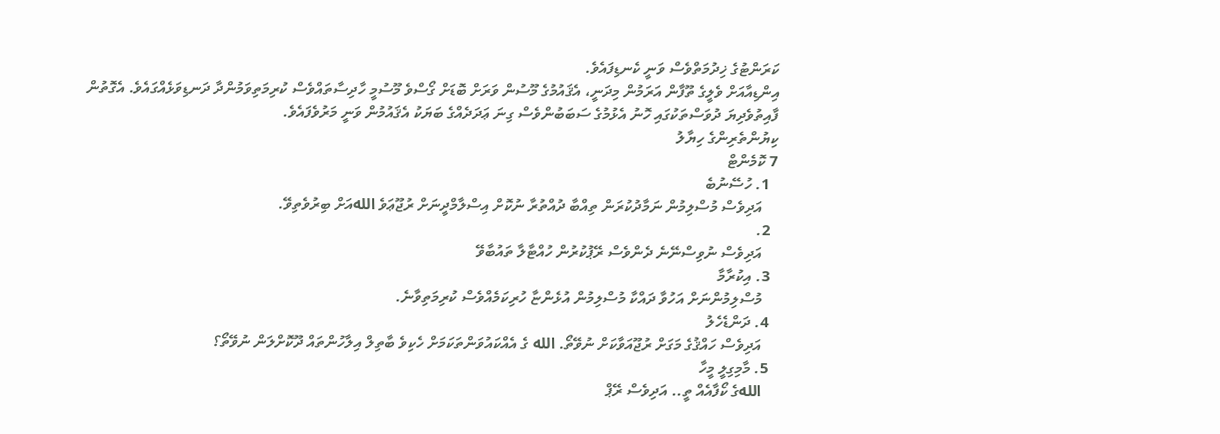ކަރަންޓުގެ ޚިދުމަތްވެސް ވަނީ ކެނޑިފައެވެ.
އިންޑިއާއަށް ވެލީގެ ތޫފާން އަރަމުން މިދަނީ، އެޤައުމުގެ މޫސުން ވަރަށް ބޮޑަށް ގޯސްވެ މޫސުމީ ހާދިސާތައްވެސް ކުރިމަތިވަމުންދާ ދަނޑިވަޅެއްގައެވެ. އެގޮތުން ފާއިތުވެދިޔަ ދުވަސްތަކުގައި ހޮނު އެޅުމުގެ ސަބަބުންވެސް ގިނަ ޢަދަދެއްގެ ބަޔަކު އެޤައުމުން ވަނީ މަރުވެފައެވެ.
ކިޔުންތެރިންގެ ހިޔާލު
7 ކޮމެންޓް
  1. ހުސޭނުބެ
    އަދިވެސް މުސްލިމުން ނަމާދުކުރަން ތިއްބާ ދުއްތުރާ ނުކޮށް އިސްލާމްދީނަށް ރުޖޫޢަވެ اللهއަށް ބިރުވެތިވޭ.
  2.
    އަދިވެސް ނުވިސްނޭނެ ދެންވެސް ރޭޕުކުރުން ހުއްޓާލާ ތައުބާވޭ
  3. އިކުރާމާ
    މުސްލިމުންނަށް އަހުވާ ދައްކާ މުސްލިމުން އުޅެންޏާ ހުރިކަމެއްވެސް ކުރިމަތިވާނެ.
  4. ދަންޑެހެލު
    އަދިވެސް ހައްޤުގެ މަގަށް ރުޖޫއަވާކަށް ނުވޭތޯ. الله ގެ އެއްކައުވަންތަކަމަށް ހެކިވެ ބާތިލް އިލާހުންތައް ދޫކޮށްލަން ނުވޭތޯ؟
  5. މާމިގިލީ މީހާ
    اللهގެ ކޯފާއެއް ތީ.. އަދިވެސް ރޭޕް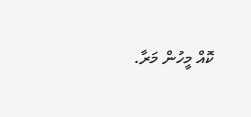ކޮއް މީހުން މަރާ.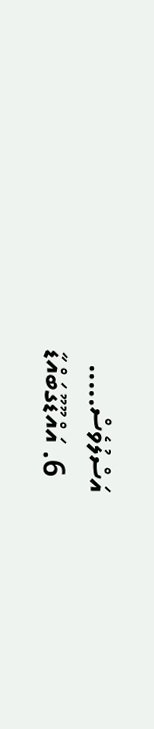އަސްލުވެސް.....
  6. އައްޑޫގޫބައްޑާ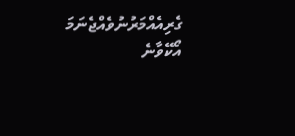ގެރިއެއްމަރުނުވެއްޖެނަމަ އޯކޭވާނެ